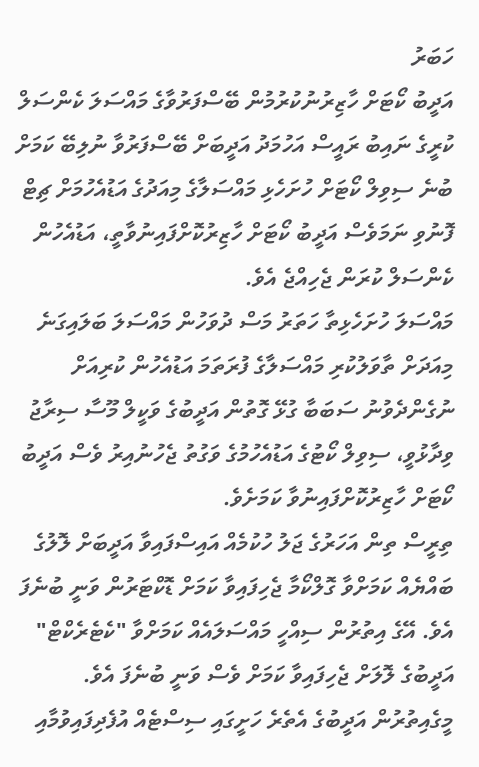ހަބަރު
އަދީބު ކޯޓަށް ހާޒިރުނުކުރުމުން ބޭސްފަރުވާގެ މައްސަލަ ކެންސަލް
ކުރީގެ ނައިބު ރައީސް އަހުމަދު އަދީބަށް ބޭސްފަރުވާ ނުލިބޭ ކަމަށް ބުނެ ސިވިލް ކޯޓަށް ހުށަހެޅި މައްސަލާގެ މިއަދުގެ އަޑުއެހުމަށް ޗިޓް ފޮނުވި ނަމަވެސް އަދީބު ކޯޓަށް ހާޒިރުކޮށްފައިނުވާތީ، އަޑުއެހުން ކެންސަލް ކުރަން ޖެހިއްޖެ އެވެ.
މައްސަލަ ހުށަހެޅިތާ ހަތަރު މަސް ދުވަހުން މައްސަލަ ބަލައިގަނެ މިއަދަށް ތާވަލުކުރި މައްސަލާގެ ފުރަތަމަ އަޑުއެހުން ކުރިއަށް ނުގެންދެވުނު ސަބަބާ ގުޅޭ ގޮތުން އަދީބުގެ ވަކީލް މޫސާ ސިރާޖު ވިދާޅުވީ، ސިވިލް ކޯޓުގެ އަޑުއެހުމުގެ ވަގުތު ޖެހުނުއިރު ވެސް އަދީބު ކޯޓަށް ހާޒިރުކޮށްފައިނުވާ ކަމަށެވެ.
ތިރީސް ތިން އަހަރުގެ ޖަލު ހުކުމެއް އައިސްފައިވާ އަދީބަށް ލޮލުގެ ބައްޔެއް ކަމަށްވާ ގޮލްކޯމާ ޖެހިފައިވާ ކަމަށް ޑޮކްޓަރުން ވަނީ ބުނެފަ އެވެ. އޭގެ އިތުރުން ސިއްހީ މައްސަލައެއް ކަމަށްވާ "ކެޓެރެކްޓް" އަދީބުގެ ލޮލަށް ޖެހިފައިވާ ކަމަށް ވެސް ވަނީ ބުނެފަ އެވެ. މީގެއިތުރުން އަދީބުގެ އެތެރެ ހަށީގައި ސިސްޓެއް އުފެދިފައިވުމާއި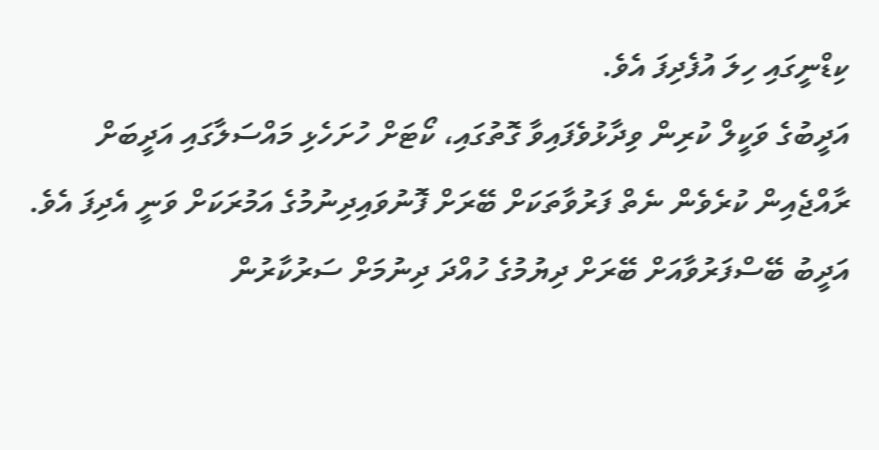ކިޑްނީގައި ހިލަ އުފެދިފަ އެވެ.
އަދީބުގެ ވަކީލް ކުރިން ވިދާޅުވެފައިވާ ގޮތުގައި، ކޯޓަށް ހުށަހެޅި މައްސަލާގައި އަދީބަށް ރާއްޖެއިން ކުރެވެން ނެތް ފަރުވާތަކަށް ބޭރަށް ފޮނުވައިދިނުމުގެ އަމުރަކަށް ވަނީ އެދިފަ އެވެ.
އަދީބު ބޭސްފަރުވާއަށް ބޭރަށް ދިޔުމުގެ ހުއްދަ ދިނުމަށް ސަރުކާރުން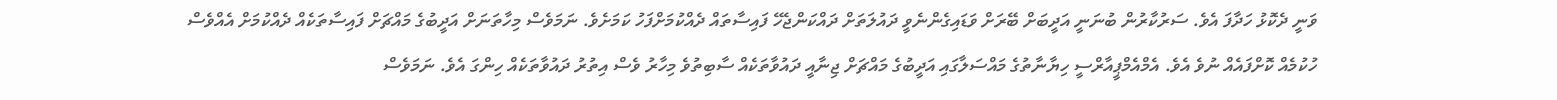ވަނީ ދެކޮޅު ހަދާފަ އެވެ. ސަރުކާރުން ބުނަނީ އަދީބަށް ބޭރަށް ވަޑައިގެންނެވީ ދައުލަތަށް ދައްކަންޖެހޭ ފައިސާތައް ދެއްކުމަށްފަހު ކަމަށެވެ. ނަމަވެސް މިހާތަނަށް އަދީބުގެ މައްޗަށް ފައިސާތަކެއް ދެއްކުމަށް އެއްވެސް ހުކުމެއް ކޮށްފައެއް ނުވެ އެވެ. އެމްއެމްޕީއާރްސީ ހިޔާނާތުގެ މައްސަލާގައި އަދީބުގެ މައްޗަށް ޖިނާއީ ދައުވާތަކެއް ސާބިތުވެ މިހާރު ވެސް އިތުރު ދައުވާތަކެއް ހިންގަ އެވެ. ނަމަވެސް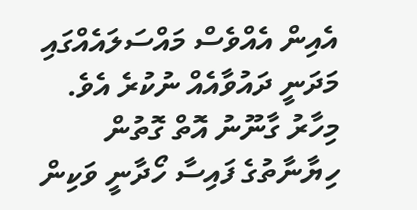އެއިން އެއްވެސް މައްސަލައެއްގައި މަދަނީ ދައުވާއެއް ނުކުރެ އެވެ. މިހާރު ގާނޫނު އޮތް ގޮތުން ހިޔާނާތުގެ ފައިސާ ހޯދާނީ ވަކިން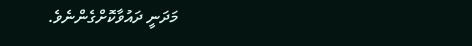މަދަނީ ދައުވާކޮށްގެންނެވެ.